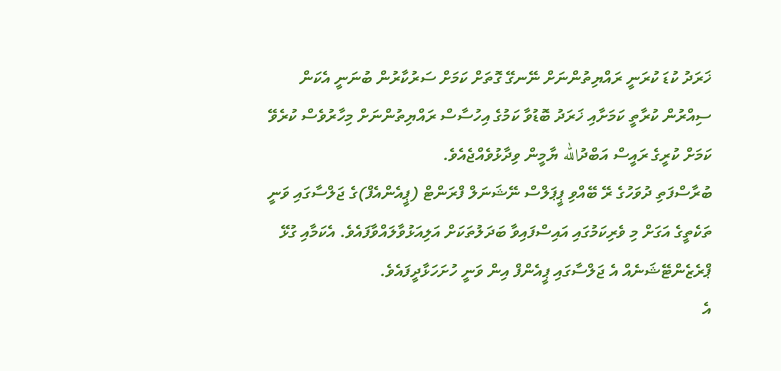ޚަރަދު ކުޑަ ކުރަނީ ރައްޔިތުންނަށް ނޭނގޭ ގޮތަށް ކަމަށް ސަރުކާރުން ބުނަނީ އެކަން ސިއްރުން ކުރާތީ ކަމަށާއި ޚަރަދު ބޮޑުވާ ކަމުގެ އިހުސާސް ރައްޔިތުންނަށް މިހާރުވެސް ކުރެވޭ ކަމަށް ކުރީގެ ރައީސް އަބްދުالله ޔާމީން ވިދާޅުވެއްޖެއެވެ.
ބުރާސްފަތި ދުވަހުގެ ރޭ ބޭއްވި ޕީޕަލްސް ނޭޝަނަލް ފްރަންޓް (ޕީއެންއެފް)ގެ ޖަލްސާގައި ވަނީ ތަކެތީގެ އަގަށް މި ވެރިކަމުގައި އައިސްފައިވާ ބަދަލުތަކަށް އަލިއަޅުވާލައްވާފައެވެ. އެކަމާއި ގުޅޭ ޕްރެޒެންޓޭޝަނެއް އެ ޖަލްސާގައި ޕީއެންފް އިން ވަނީ ހުށަހަޅާދީފައެވެ.
އެ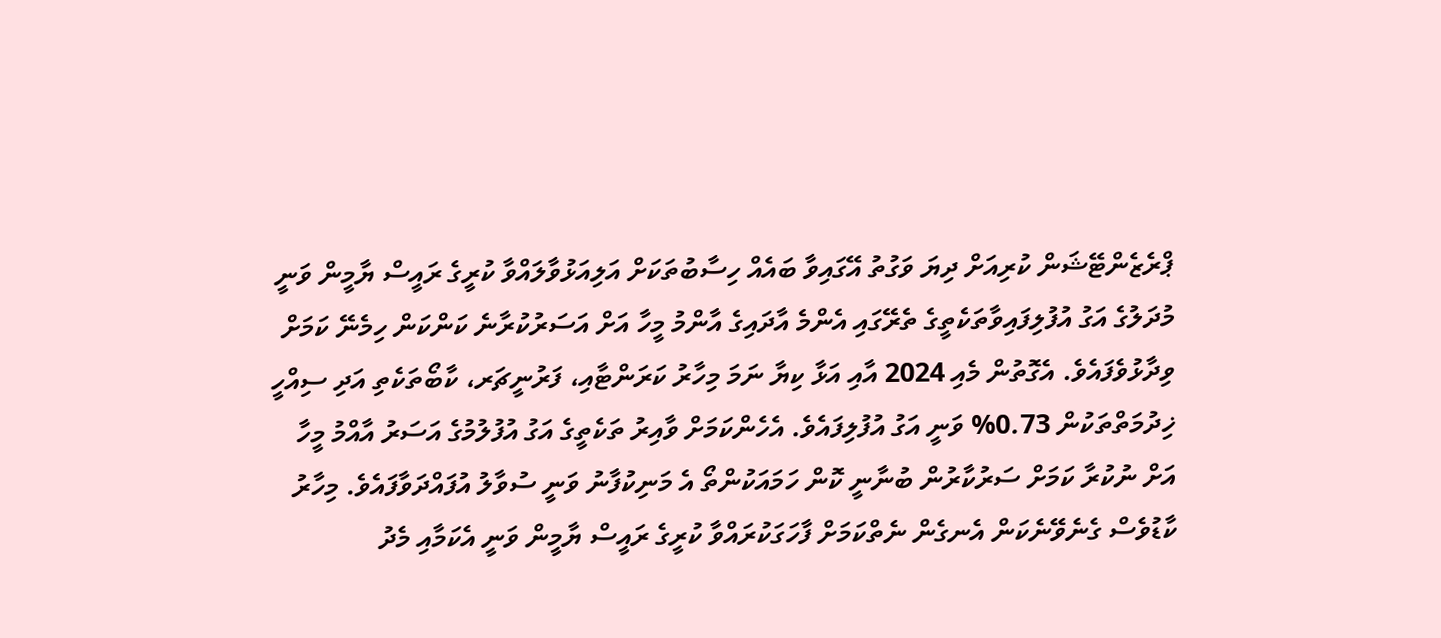ޕްރެޒެންޓޭޝަން ކުރިއަށް ދިޔަ ވަގުތު އޭގައިވާ ބައެއް ހިސާބުތަކަށް އަލިއަޅުވާލައްވާ ކުރީގެ ރައީސް ޔާމީން ވަނީ މުދަލުގެ އަގު އުފުލިފައިވާތަކެތީގެ ތެރޭގައި އެންމެ އާދައިގެ އާންމު މީހާ އަށް އަސަރުކުރާނެ ކަންކަން ހިމެނޭ ކަމަށް ވިދާޅުވެފައެވެ. އެގޮތުން މެއި 2024 އާއި އަޅާ ކިޔާ ނަމަ މިހާރު ކަރަންޓާއި، ފަރުނީޗަރ، ކާބޯތަކެތި އަދި ސިއްހީ ޚިދުމަތްތަކުން 0.73% ވަނީ އަގު އުފުލިފައެވެ. އެހެންކަމަށް ވާއިރު ތަކެތީގެ އަގު އުފުލުމުގެ އަސަރު އާއްމު މީހާ އަށް ނުކުރާ ކަމަށް ސަރުކާރުން ބުނާނީ ކޮން ހަމައަކުންތޯ އެ މަނިކުފާނު ވަނީ ސުވާލު އުފައްދަވާފައެވެ. މިހާރު ކާޑުވެސް ގެނެވޭނެކަން އެނގެން ނެތްކަމަށް ފާހަގަކުރައްވާ ކުރީގެ ރައީސް ޔާމީން ވަނީ އެކަމާއި މެދު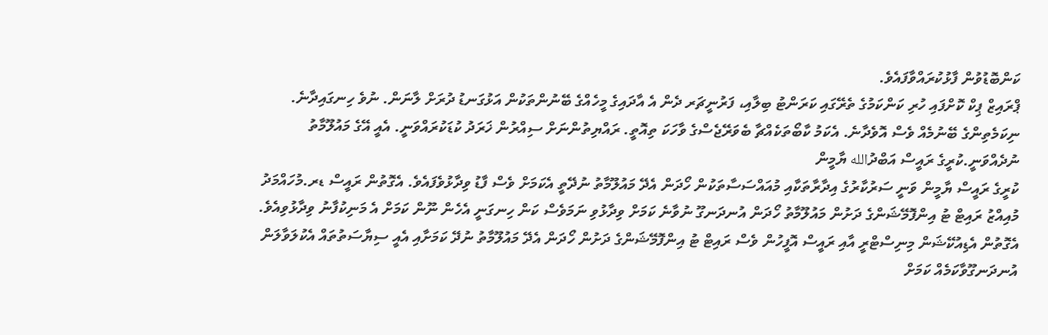ކަންބޮޑުވުން ފާޅުކުރައްވާފައެވެ.
ޕްރައިޒް ޕިކް ކޮށްފައި ހުރި ކަންކަމުގެ ތެރޭގައި ކަރަންޓު ބިލާއި، ފަރުނީޗަރ ދެން އެ އާދައިގެ މީހެއްގެ ބޭނުންތަކުން އަޅުގަނޑު ދުރަށް ލާނަން. ނުވެ ހިނގައިދާނެ. ނިކަމެތިންގެ ބޭނުމެއް ވެސް އޮވެދާނެ. އެކަމު ކާބޯތަކެއްޗާ ބެވަރޭޖެސްގެ ވާހަކަ ތިއޮތީ. ރައްޔިތުންނަށް ސިއްރުން ޚަރަދު ކުޑަކުރައްވަނީ. އެއީ އޭގެ މައުލޫމާތު ނުދެއްވަނީ.ކުރީގެ ރައީސް އަބްދުالله ޔާމީން
ކުރީގެ ރައީސް ޔާމީން ވަނީ ސަރުކާރުގެ އިދާރާތަކާއި މުއައްސަސާތަކުން ހޯދަން އެދޭ މައުލޫމާތު ނުދޭތީ އެކަމަށް ވެސް ފާޑު ވިދާޅުވެފައެވެ. އެގޮތުން ރައީސް ޑރ.މުހައްމަދު މުއިއްޒު ރައިޓް ޓު އިންފޮމޭޝަންގެ ދަށުން މައުލޫމާތު ހޯދަން އުނދަނގޫ ނުވާނެ ކަމަށް ވިދާޅުވި ނަމަވެސް ކަން ހިނގަނީ އެހެން ނޫން ކަމަށް އެ މަނިކުފާނު ވިދާޅުވިއެވެ. އެގޮތުން އެޑިއުކޭޝަން މިނިސްޓްރީ އާއި ރައީސް އޮފީހުން ވެސް ރައިޓް ޓު އިންފޮމޭޝަންގެ ދަށުން ހޯދަން އެދޭ މައުލޫމާތު ނުދޭ ކަމަށާއި އެއީ ސިޔާސަތުތައް އެކުލަވާލަން އުނދަނގޫވާކަމެއް ކަމަށް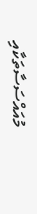މުއައްސަސާތަކާއި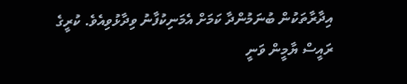އިދާރާތަކުން ބުނަމުންދާ ކަމަށް އެމަނިކުފާނު ވިދާޅުވިއެވެ. ކުރީގެ ރައީސް ޔާމީން ވަނީ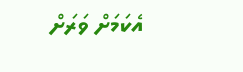އެކަމަށް ވަރަށް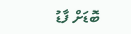ބޮޑަށް ފާޑު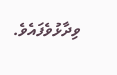ވިދާޅުވެފައެވެ.